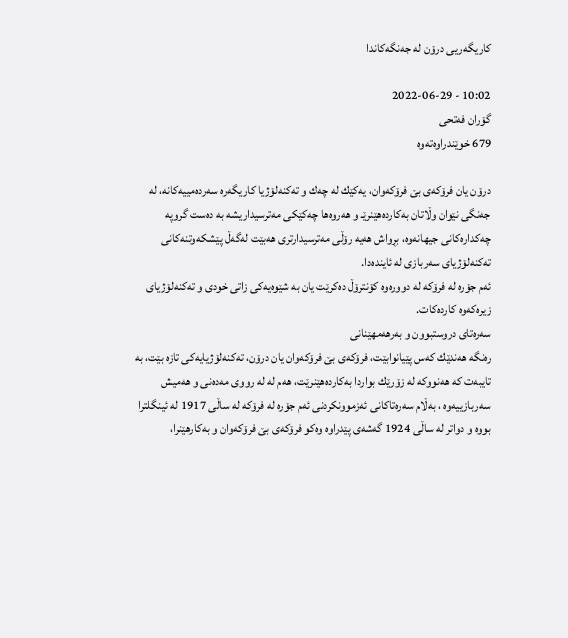كاریگه‌ریی درۆن له‌ جه‌نگه‌كاندا

10:02 - 2022-06-29
گۆران فەتحی
679 خوێندراوەتەوە

درۆن یان فرۆكه‌ی‌ بێ فرۆكه‌وان، یه‌كێك له‌ چه‌ك و ته‌كنه‌لۆژیا كاریگه‌ره‌ سه‌رده‌مییه‌كانه‌، له‌ جه‌نگی نێوان وڵاتان به‌كارده‌هێنرێـ و هه‌روه‌ها چه‌كێكی مه‌ترسیداریشه‌ به‌ ده‌ست گروپه‌ چه‌كداره‌كانی جیهانه‌وه‌، بڕواش هه‌یه‌ رۆڵی مه‌ترسیدارتری هه‌بێت له‌گه‌ڵ پێشكه‌وتنه‌كانی ته‌كنه‌لۆژیای سه‌ربازی له‌ ئاینده‌دا.
ئه‌م جۆره‌ له‌ فرۆكه‌ له‌ دووره‌وه‌ كۆنترۆڵ ده‌كرێت یان به‌ شێوه‌یه‌كی‌ زاتی خودی و ته‌كنه‌لۆژیای زیره‌كه‌وه‌ كارده‌كات.
سه‌ره‌تای دروستبوون و به‌رهه‌مهێنانی
ره‌نگه‌ هه‌ندێك كه‌س پێیانوابێت، فرۆكه‌ی‌ بێ فرۆكه‌وان یان درۆن، ته‌كنه‌لۆژیایه‌كی‌ تازه‌ بێت، به‌ تایبه‌ت كه‌ هه‌نووكه‌ له‌ زۆرێك بواردا به‌كارده‌هێنرێت، هه‌م له‌ له‌ رووی مه‌ده‌نی و هه‌میش سه‌ربازییه‌وه‌ ، به‌ڵام سه‌ره‌تاكانی ئه‌زموونكردنی ئه‌م جۆره‌ له‌ فرۆكه‌ له‌ ساڵی 1917 له‌ ئینگلترا بووه‌ و دواتر له‌ ساڵی 1924 گه‌شه‌ی پێدراوه‌ وه‌كو فرۆكه‌ی بێ فرۆكه‌وان و به‌كارهێنرا،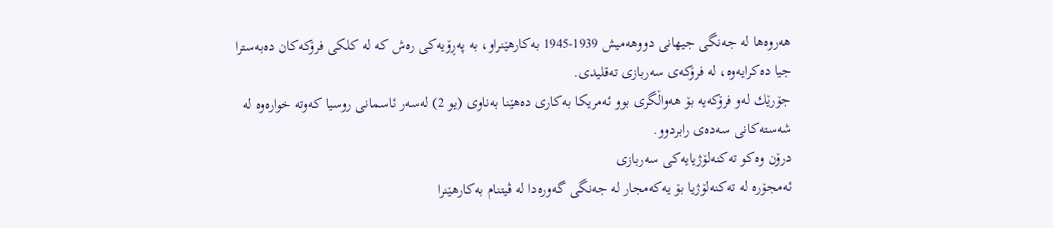هه‌روه‌ها له‌ جه‌نگی جیهانی دووهه‌میش 1939-1945 به‌كارهێنراو، به‌ په‌ڕۆیه‌كی‌ ره‌ش كه‌ له‌ كلكی فرۆكه‌كان ده‌به‌سترا جیا ده‌كرایه‌وه‌، له‌ فرۆكه‌ی‌ سه‌ربازی ته‌قلیدی.
جۆرێك له‌و فرۆكه‌یه‌ بۆ هه‌واڵگری بوو ئه‌مریكا به‌كاری ده‌هێنا به‌ناوی (یو 2) له‌سه‌ر ئاسمانی روسیا كه‌وته‌ خواره‌وه‌ له‌ شه‌سته‌كانی سه‌ده‌ی‌ رابردوو.
درۆن وه‌كو ته‌كنه‌لۆژیایه‌كی‌ سه‌ربازی
ئه‌مجۆره‌ له‌ ته‌كنه‌لۆژیا بۆ یه‌كه‌مجار له‌ جه‌نگی گه‌وره‌دا له‌ ڤیتنام به‌كارهێنرا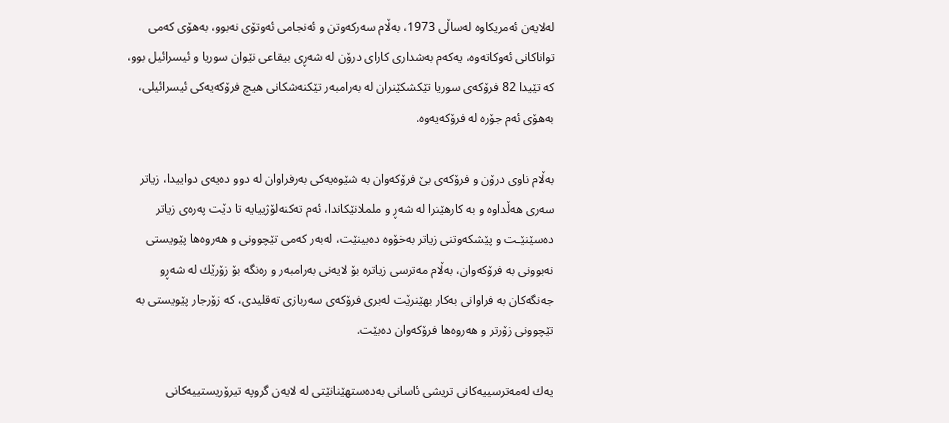له‌لایه‌ن ئه‌مریكاوه‌ له‌ساڵی 1973، به‌ڵام سه‌ركه‌وتن و ئه‌نجامی ئه‌وتۆی نه‌بوو، به‌هۆی‌ كه‌می تواناكانی ئه‌وكاته‌وه‌، یه‌كه‌م به‌شداری كارای درۆن له‌ شه‌ڕی بیقاعی نێوان سوریا و ئیسرائیل بوو، كه‌ تێیدا 82 فرۆكه‌ی‌ سوریا تێكشكێنران له‌ به‌رامبه‌ر تێكنه‌شكانی هیچ فرۆكه‌یه‌كی‌ ئیسرائیلی، به‌هۆی ئه‌م جۆره‌ له‌ فرۆكه‌یه‌وه‌.

به‌ڵام ناوی درۆن و فرۆكه‌ی‌ بێ فرۆكه‌وان به‌ شێوه‌یه‌كی‌ به‌رفراوان له‌ دوو ده‌یه‌ی‌ دواییدا، زیاتر سه‌ری هه‌ڵداوه‌ و به‌ كارهێنرا له‌ شه‌ڕ و ململانێكاندا، ئه‌م ته‌كنه‌لۆژییایه‌ تا دێت په‌ره‌ی زیاتر ده‌سێنێـت و پێشكه‌وتنی زیاتر به‌خۆوه‌ ده‌بینێت، له‌به‌ر كه‌می تێچوونی و هه‌روه‌ها پێویستی نه‌بوونی به‌ فرۆكه‌وان، به‌ڵام مه‌ترسی زیاتره‌ بۆ لایه‌نی به‌رامبه‌ر و ره‌نگه‌ بۆ زۆرێك له‌ شه‌ڕو جه‌نگه‌كان به‌ فراوانی به‌كار بهێنرێت له‌بری فرۆكه‌ی سه‌ربازی ته‌قلیدی، كه‌ زۆرجار پێویستی به‌ تێچوونی زۆرتر و هه‌روه‌ها فرۆكه‌وان ده‌بێت.

یه‌ك له‌مه‌ترسییه‌كانی تریشی ئاسانی به‌ده‌ستهێنانێتی له‌ لایه‌ن گروپه‌ تیرۆریستییه‌كانی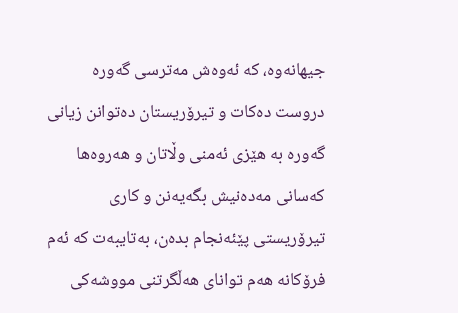جیهانه‌وه‌، كه‌ ئه‌وه‌ش مه‌ترسی گه‌وره‌ دروست ده‌كات و تیرۆریستان ده‌توانن زیانی گه‌وره‌ به‌ هێزی ئه‌منی وڵاتان و هه‌روه‌ها كه‌سانی مه‌ده‌نیش بگه‌یه‌نن و كاری تیرۆریستی پێئه‌نجام بده‌ن، به‌تایبه‌ت كه‌ ئه‌م فرۆكانه‌ هه‌م توانای هه‌ڵگرتنی مووشه‌كی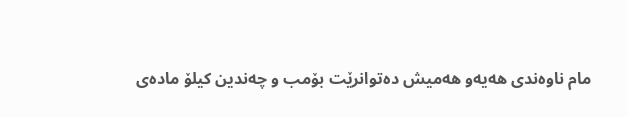مام ناوه‌ندی هه‌یه‌و هه‌میش ده‌توانرێت بۆمب و چه‌ندین كیلۆ ماده‌ی‌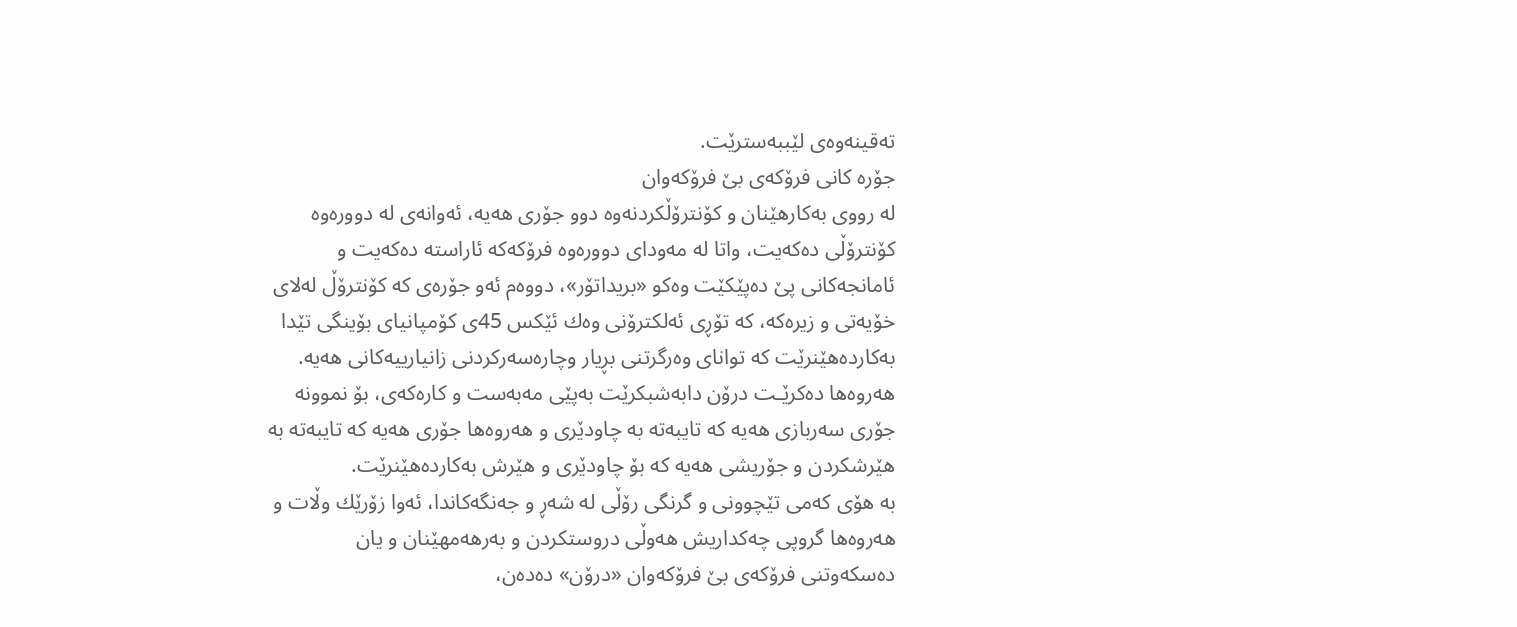ته‌قینه‌وه‌ی‌ لێببه‌سترێت.
جۆره‌ كانی فرۆكه‌ی‌ بێ فرۆكه‌وان
له‌ رووی به‌كارهێنان و كۆنترۆڵكردنه‌وه‌ دوو جۆری هه‌یه‌، ئه‌وانه‌ی‌ له‌ دووره‌وه‌ كۆنترۆڵی ده‌كه‌یت، واتا له‌ مه‌ودای دووره‌وه‌ فرۆكه‌كه‌ ئاراسته‌ ده‌كه‌یت و ئامانجه‌كانی پێ ده‌پێكێت وه‌كو «بریداتۆر»، دووه‌م ئه‌و جۆره‌ی‌ كه‌ كۆنترۆڵ له‌لای خۆیه‌تی‌ و زیره‌كه‌، كه‌ تۆڕی ئه‌لكترۆنی وه‌ك ئێكس 45ی كۆمپانیای بۆینگی تێدا به‌كارده‌هێنرێت كه‌ توانای وه‌رگرتنی بڕیار وچاره‌سه‌ركردنی زانیارییه‌كانی هه‌یه‌.
هه‌روه‌ها ده‌كرێـت درۆن دابه‌شبكرێت به‌پێی‌ مه‌به‌ست و كاره‌كه‌ی‌، بۆ نموونه‌ جۆری سه‌ربازی هه‌یه‌ كه‌ تایبه‌ته‌ به‌ چاودێری و هه‌روه‌ها جۆری هه‌یه‌ كه‌ تایبه‌ته‌ به‌ هێرشكردن و جۆریشی هه‌یه‌ كه‌ بۆ چاودێری و هێرش به‌كارده‌هێنرێت.
به‌ هۆی‌ كه‌می تێچوونی و گرنگی رۆڵی له‌ شه‌ڕ و جه‌نگه‌كاندا، ئه‌وا زۆرێك وڵات و هه‌روه‌ها گروپی چه‌كداریش هه‌وڵی دروستكردن و به‌رهه‌مهێنان و یان ده‌سكه‌وتنی فرۆكه‌ی‌ بێ فرۆكه‌وان «درۆن» ده‌ده‌ن،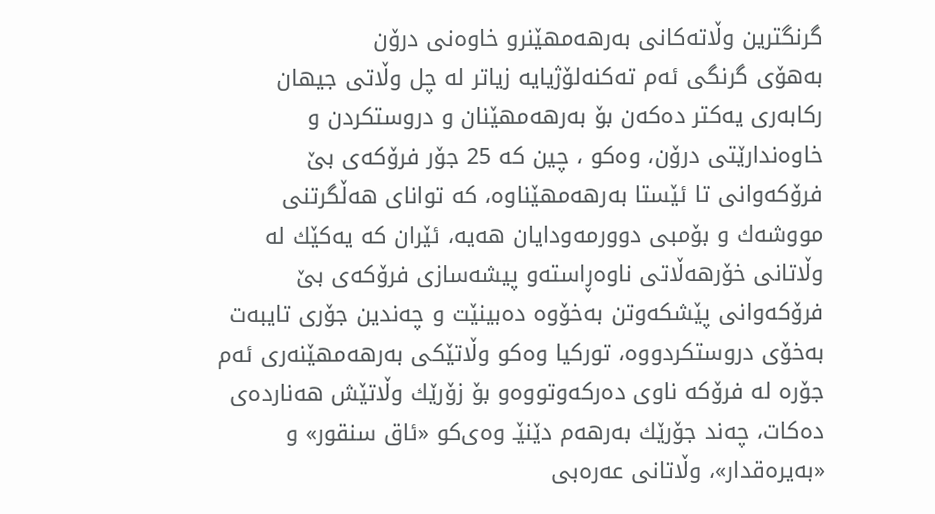گرنگترین وڵاته‌كانی به‌رهه‌مهێنرو خاوه‌نی درۆن
به‌هۆی‌ گرنگی ئه‌م ته‌كنه‌لۆژیایه‌ زیاتر له‌ چل وڵاتی جیهان ركابه‌ری‌ یه‌كتر ده‌كه‌ن بۆ به‌رهه‌مهێنان و دروستكردن و خاوه‌ندارێتی درۆن، وه‌كو ، چین كه‌ 25 جۆر فرۆكه‌ی‌ بێ فرۆكه‌وانی تا ئێستا به‌رهه‌مهێناوه‌، كه‌ توانای هه‌ڵگرتنی مووشه‌ك و بۆمبی دوورمه‌ودایان هه‌یه‌، ئێران كه‌ یه‌كێك له‌ وڵاتانی خۆرهه‌ڵاتی ناوه‌ڕاسته‌و پیشه‌سازی فرۆكه‌ی‌ بێ فرۆكه‌وانی پێشكه‌وتن به‌خۆوه‌ ده‌بینێت و چه‌ندین جۆری تایبه‌ت به‌خۆی دروستكردووه‌، توركیا وه‌كو وڵاتێكی به‌رهه‌مهێنه‌ری‌ ئه‌م جۆره‌ له‌ فرۆكه‌ ناوی ده‌ركه‌وتووه‌و بۆ زۆرێك وڵاتێش هه‌نارده‌ی ده‌كات، چه‌ند جۆرێك به‌رهه‌م دێنێـ وه‌ی‌كو «ئاق سنقور» و «به‌یره‌قدار»، وڵاتانی عه‌ره‌بی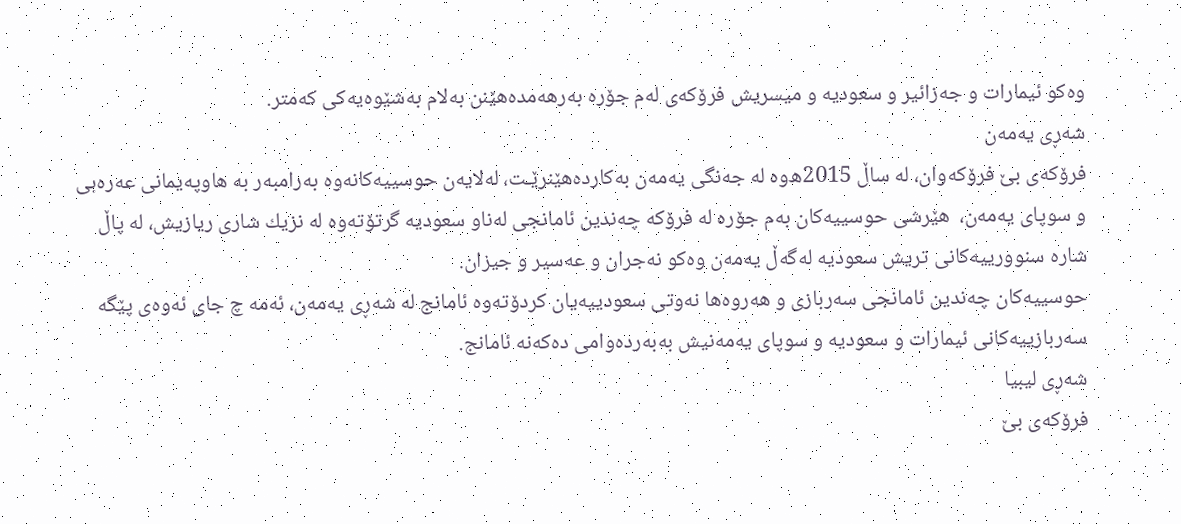وه‌كو ئیمارات و جه‌زائیر و سعودیه‌ و میسریش فرۆكه‌ی‌ له‌م جۆره‌ به‌رهه‌مده‌هێنن به‌لام به‌شێوه‌یه‌كی‌ كه‌متر.
شه‌ڕی‌ یه‌مه‌ن
فرۆكه‌ی‌ بێ فرۆكه‌وان، له‌ ساڵ 2015ه‌وه‌ له‌ جه‌نگی یه‌مه‌ن به‌كارده‌هێنرێـت، له‌لایه‌ن حوسییه‌كانه‌وه‌ به‌رامبه‌ر به‌ هاوپه‌یمانی عه‌ره‌بی و سوپای یه‌مه‌ن،  هێرشی حوسییه‌كان به‌م جۆره‌ له‌ فرۆكه‌ چه‌ندین ئامانجی له‌ناو سعودیه‌ گرتۆته‌وه‌ له‌ نزیك شاری ریازیش، له‌ پاڵ شاره‌ سنوورییه‌كانی تریش سعودیه‌ له‌گه‌ڵ یه‌مه‌ن وه‌كو نه‌جران و عه‌سیر و جیزان.
حوسییه‌كان چه‌ندین ئامانجی سه‌ربازی و هه‌روه‌ها نه‌وتی سعودییه‌یان كردۆته‌وه‌ ئامانج له‌ شه‌ڕی‌ یه‌مه‌ن، ئه‌مه‌ چ جای ئه‌وه‌ی‌ پێگه‌ سه‌ربازییه‌كانی ئیمارات و سعودیه‌ و سوپای یه‌مه‌نیش به‌به‌رده‌وامی ده‌كه‌نه‌ ئامانج.
شه‌ڕی‌ لیبیا
فرۆكه‌ی‌ بێ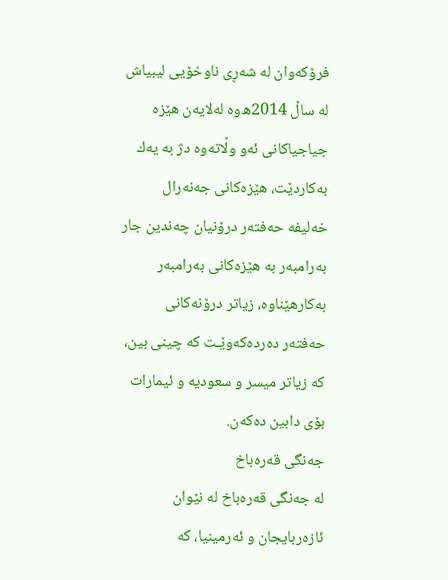فرۆكه‌وان له‌ شه‌ڕی‌ ناوخۆیی لیبیاش له‌ ساڵ 2014ه‌وه‌ له‌لایه‌ن هێزه‌ جیاجیاكانی ئه‌و وڵاته‌وه‌ دژ به‌ یه‌ك به‌كاردێت، هێزه‌كانی جه‌نه‌رال خه‌لیفه‌ حه‌فته‌ر درۆنیان چه‌ندین جار به‌رامبه‌ر به‌ هێزه‌كانی به‌رامبه‌ر به‌كارهێناوه‌، زیاتر درۆنه‌كانی حه‌فته‌ر ده‌رده‌كه‌وێـت كه‌ چینی بین، كه‌ زیاتر میسر و سعودیه‌ و ئیمارات بۆی‌ دابین ده‌كه‌ن.
جه‌نگی قه‌ره‌باخ
له‌ جه‌نگی قه‌ره‌باخ له‌ نێوان ئازه‌ربایجان و ئه‌رمینیا، كه‌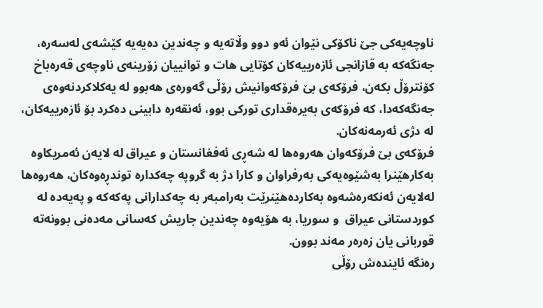ناوچه‌یه‌كی‌ جێ ناكۆكی نێوان ئه‌و دوو وڵاته‌یه‌ و چه‌ندین ده‌یه‌یه‌ كێشه‌ی‌ له‌سه‌ره‌، جه‌نگه‌كه‌ به‌ قازانجی ئازه‌رییه‌كان كۆتایی هات و توانییان زۆرینه‌ی‌ ناوچه‌ی‌ قه‌ره‌باخ كۆنترۆڵ بكه‌ن، فرۆكه‌ی‌ بێ فرۆكه‌وانیش رۆڵی گه‌وره‌ی‌ هه‌بوو له‌ یه‌كلاكردنه‌وه‌ی‌ جه‌نگه‌كه‌دا، كه‌ فرۆكه‌ی‌ به‌یره‌قداری توركی بوو، ئه‌نقه‌ره‌ دابینی ده‌كرد بۆ ئازه‌رییه‌كان، له‌ دژی ئه‌رمه‌نه‌كان.
فرۆكه‌ی‌ بێ فرۆكه‌وان هه‌روه‌ها له‌ شه‌ڕی‌ ئه‌فغانستان و عیراق له‌ لایه‌ن ئه‌مریكاوه‌ به‌كارهێنرا به‌شێوه‌یه‌كی‌ به‌رفراوان و كارا دژ به‌ گروپه‌ چه‌كداره‌ توندڕه‌وه‌كان، هه‌روه‌ها له‌لایه‌ن ئه‌نكه‌ره‌شه‌وه‌ به‌كارده‌هێنرێت به‌رامبه‌ر به‌ چه‌كدارانی په‌كه‌كه‌ و په‌یه‌ده‌ له‌ كوردستانی عیراق  و سوریا، به‌ هۆیه‌وه‌ چه‌ندین جاریش كه‌سانی مه‌ده‌نی بوونه‌ته‌ قوربانی یان زه‌ره‌ر مه‌ند بوون.
ره‌نگه‌ ئاینده‌ش رۆڵی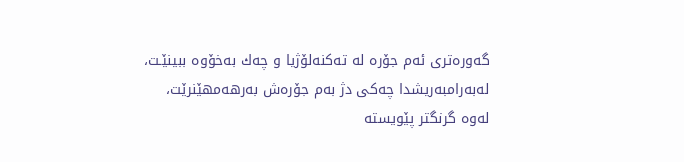گه‌وره‌تری ئه‌م جۆره‌ له‌ ته‌كنه‌لۆژیا و چه‌ك به‌خۆوه‌ ببینێـت، له‌به‌رامبه‌ریشدا چه‌كی دژ به‌م جۆره‌ش به‌رهه‌مهێنرێت، له‌وه‌ گرنگتر پێویسته‌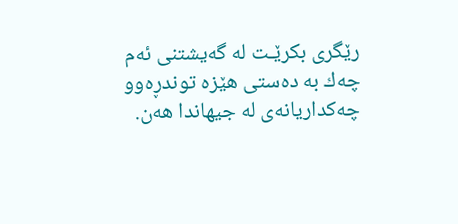رێگری بكرێـت له‌ گه‌یشتنی ئه‌م چه‌ك به‌ ده‌ستی هێزه‌ توندڕه‌وو چه‌كداریانه‌ی له‌ جیهاندا هه‌ن.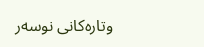وتارەکانی نوسەر